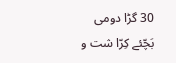30 گڑا دومی بَچّئے کِرّا شت و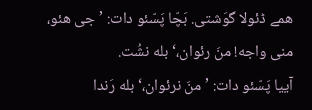همے ڈئولا گوَشتی. بَچّا پَسّئو دات: ’جی هئو، منی واجه! منَ رئوان،‘ بله نشُت.
آییا پَسّئو دات: ’منَ نرئوان،‘ بله رَندا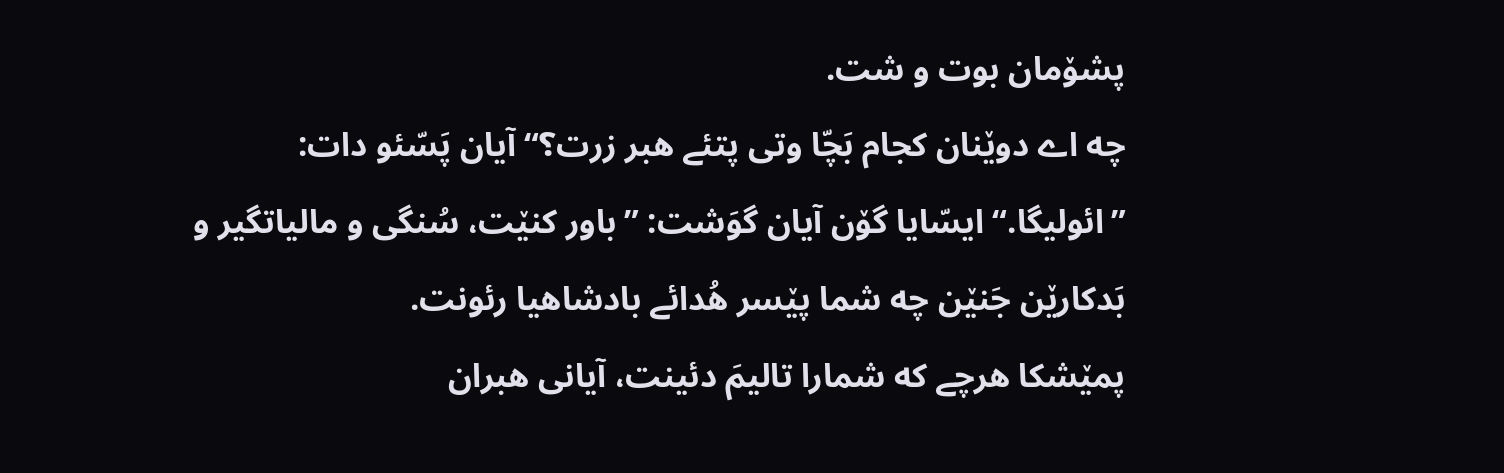پشۆمان بوت و شت.
چه اے دوێنان کجام بَچّا وتی پتئے هبر زرت؟“ آیان پَسّئو دات: ”ائولیگا.“ ایسّایا گۆن آیان گوَشت: ”باور کنێت، سُنگی و مالیاتگیر و بَدکارێن جَنێن چه شما پێسر هُدائے بادشاهیا رئونت.
پمێشکا هرچے که شمارا تالیمَ دئینت، آیانی هبران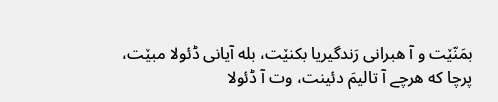بمَنّێت و آ هبرانی رَندگیریا بکنێت، بله آیانی ڈئولا مبێت، پرچا که هرچے آ تالیمَ دئینت، وت آ ڈئولا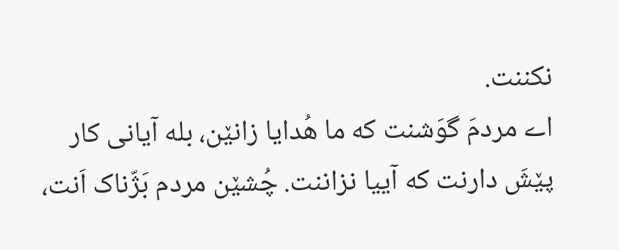نکننت.
اے مردمَ گوَشنت که ما هُدایا زانێن، بله آیانی کار پێشَ دارنت که آییا نزاننت. چُشێن مردم بَژّناک اَنت،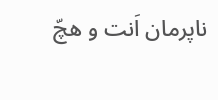ناپرمان اَنت و هچّ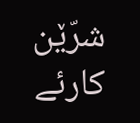شرّێن کارئے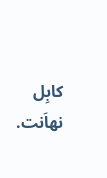کابِل نهاَنت.